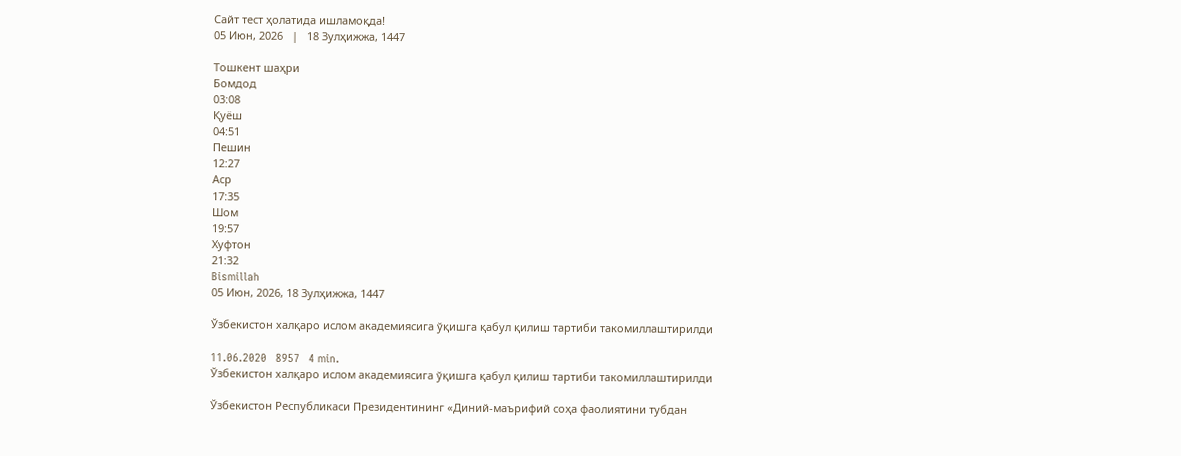Сайт тест ҳолатида ишламоқда!
05 Июн, 2026   |   18 Зулҳижжа, 1447

Тошкент шаҳри
Бомдод
03:08
Қуёш
04:51
Пешин
12:27
Аср
17:35
Шом
19:57
Хуфтон
21:32
Bismillah
05 Июн, 2026, 18 Зулҳижжа, 1447

Ўзбeкистон халқаро ислом акадeмиясига ўқишга қабул қилиш тартиби такомиллаштирилди

11.06.2020   8957   4 min.
Ўзбeкистон халқаро ислом акадeмиясига ўқишга қабул қилиш тартиби такомиллаштирилди

Ўзбекистон Республикаси Президентининг «Диний-маърифий соҳа фаолиятини тубдан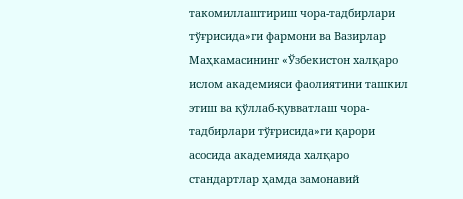такомиллаштириш чора-тадбирлари тўғрисида»ги фармони ва Вазирлар Маҳкамасининг «Ўзбекистон халқаро ислом академияси фаолиятини ташкил этиш ва қўллаб-қувватлаш чора-тадбирлари тўғрисида»ги қарори асосида академияда халқаро стандартлар ҳамда замонавий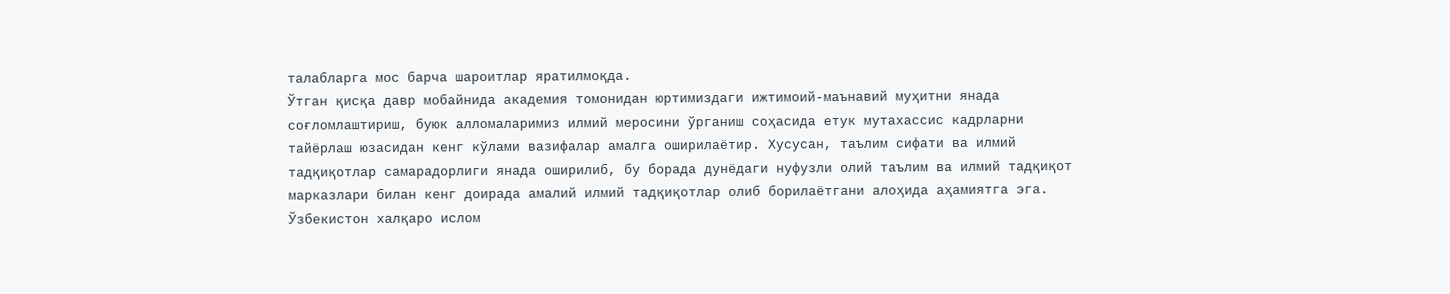талабларга мос барча шароитлар яратилмоқда.
Ўтган қисқа давр мобайнида академия томонидан юртимиздаги ижтимоий-маънавий муҳитни янада соғломлаштириш, буюк алломаларимиз илмий меросини ўрганиш соҳасида етук мутахассис кадрларни тайёрлаш юзасидан кенг кўлами вазифалар амалга оширилаётир. Хусусан, таълим сифати ва илмий тадқиқотлар самарадорлиги янада оширилиб, бу борада дунёдаги нуфузли олий таълим ва илмий тадқиқот марказлари билан кенг доирада амалий илмий тадқиқотлар олиб борилаётгани алоҳида аҳамиятга эга.
Ўзбекистон халқаро ислом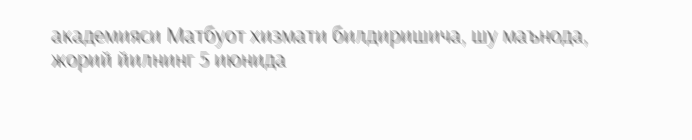академияси Матбуот хизмати билдиришича, шу маънода, жорий йилнинг 5 июнида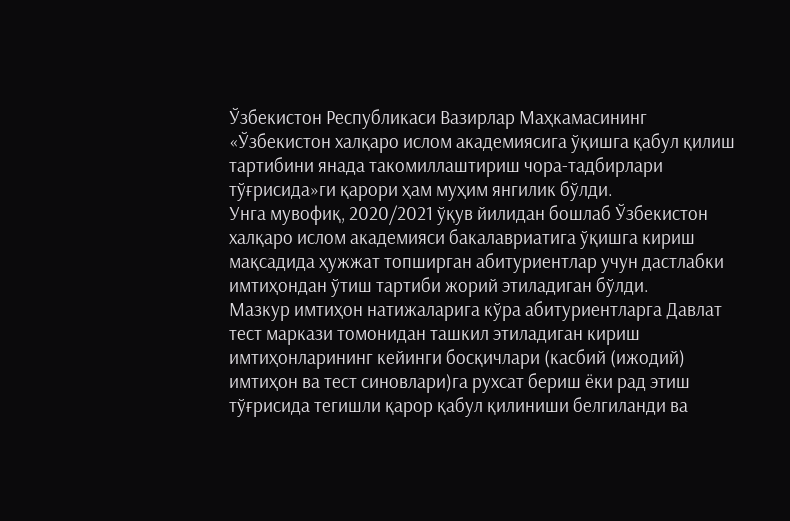Ўзбекистон Республикаси Вазирлар Маҳкамасининг «Ўзбекистон халқаро ислом академиясига ўқишга қабул қилиш тартибини янада такомиллаштириш чора-тадбирлари тўғрисида»ги қарори ҳам муҳим янгилик бўлди.
Унга мувофиқ, 2020/2021 ўқув йилидан бошлаб Ўзбекистон халқаро ислом академияси бакалавриатига ўқишга кириш мақсадида ҳужжат топширган абитуриентлар учун дастлабки имтиҳондан ўтиш тартиби жорий этиладиган бўлди.
Мазкур имтиҳон натижаларига кўра абитуриентларга Давлат тест маркази томонидан ташкил этиладиган кириш имтиҳонларининг кейинги босқичлари (касбий (ижодий) имтиҳон ва тест синовлари)га рухсат бериш ёки рад этиш тўғрисида тегишли қарор қабул қилиниши белгиланди ва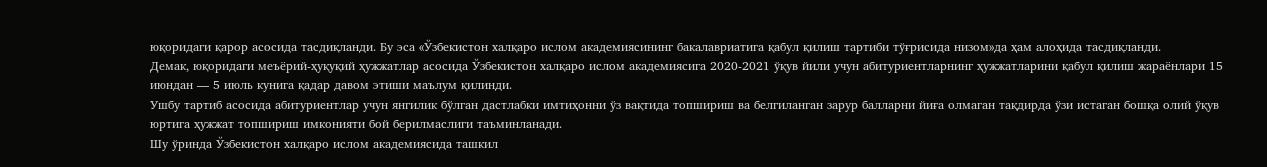юқоридаги қарор асосида тасдиқланди. Бу эса «Ўзбекистон халқаро ислом академиясининг бакалавриатига қабул қилиш тартиби тўғрисида низом»да ҳам алоҳида тасдиқланди.
Демак, юқоридаги меъёрий-ҳуқуқий ҳужжатлар асосида Ўзбекистон халқаро ислом академиясига 2020-2021 ўқув йили учун абитуриентларнинг ҳужжатларини қабул қилиш жараёнлари 15 июндан — 5 июль кунига қадар давом этиши маълум қилинди.
Ушбу тартиб асосида абитуриентлар учун янгилик бўлган дастлабки имтиҳонни ўз вақтида топшириш ва белгиланган зарур балларни йиға олмаган тақдирда ўзи истаган бошқа олий ўқув юртига ҳужжат топшириш имконияти бой берилмаслиги таъминланади.
Шу ўринда Ўзбекистон халқаро ислом академиясида ташкил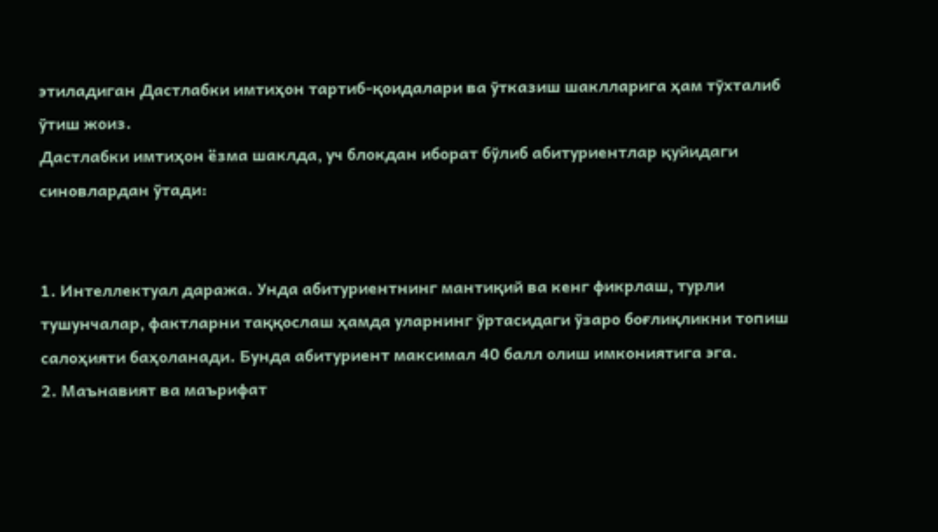этиладиган Дастлабки имтиҳон тартиб-қоидалари ва ўтказиш шаклларига ҳам тўхталиб ўтиш жоиз.
Дастлабки имтиҳон ёзма шаклда, уч блокдан иборат бўлиб абитуриентлар қуйидаги синовлардан ўтади:


1. Интеллектуал даража. Унда абитуриентнинг мантиқий ва кенг фикрлаш, турли тушунчалар, фактларни таққослаш ҳамда уларнинг ўртасидаги ўзаро боғлиқликни топиш салоҳияти баҳоланади. Бунда абитуриент максимал 40 балл олиш имкониятига эга.
2. Маънавият ва маърифат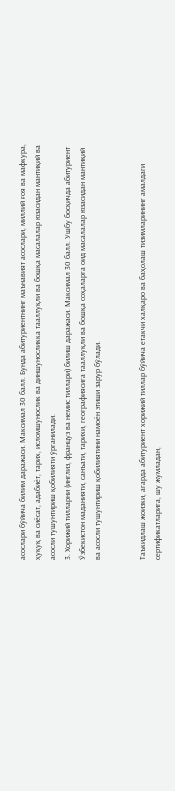асослари бўйича билим даражаси. Максимал 30 балл. Бунда абитуриентнинг маънавият асослари, миллий ғоя ва мафкура, ҳуқуқ ва сиёсат, адабиёт, тарих, исломшунослик ва диншуносликка тааллуқли ва бошқа масалалар юзасидан мантиқий ва асосли тушунтириш қобилияти ўрганилади.
3. Хорижий тилларни (инглиз, француз ва немис тиллари) билиш даражаси. Максимал 30 балл. Ушбу босқичда абитуриент Ўзбекистон маданияти, санъати, тарихи, географиясига тааллуқли ва бошқа соҳаларга оид масалалар юзасидан мантиқий ва асосли тушунтириш қобилиятини намоён этиши зарур бўлади.


Таъкидлаш жоизки, агарда абитуриент хорижий тиллар бўйича етакчи халқаро ва баҳолаш тизимларининг амалдаги сертификатларига, шу жумладан,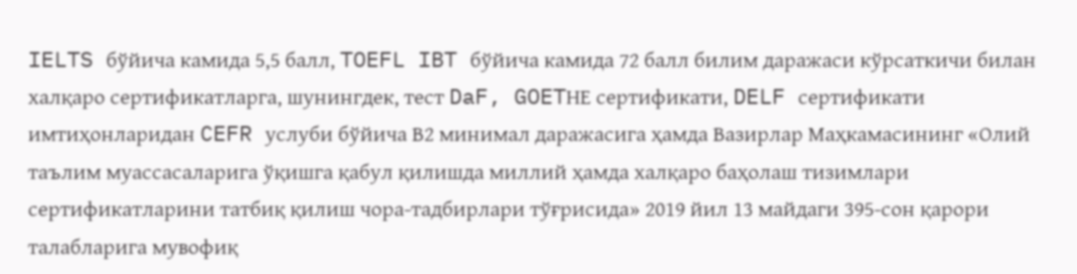IELTS бўйича камида 5,5 балл, TOEFL IBT бўйича камида 72 балл билим даражаси кўрсаткичи билан халқаро сертификатларга, шунингдек, тест DaF, GOETНE сертификати, DELF сертификати имтиҳонларидан CEFR услуби бўйича В2 минимал даражасига ҳамда Вазирлар Маҳкамасининг «Олий таълим муассасаларига ўқишга қабул қилишда миллий ҳамда халқаро баҳолаш тизимлари сертификатларини татбиқ қилиш чора-тадбирлари тўғрисида» 2019 йил 13 майдаги 395-сон қарори талабларига мувофиқ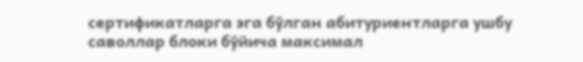сертификатларга эга бўлган абитуриентларга ушбу саволлар блоки бўйича максимал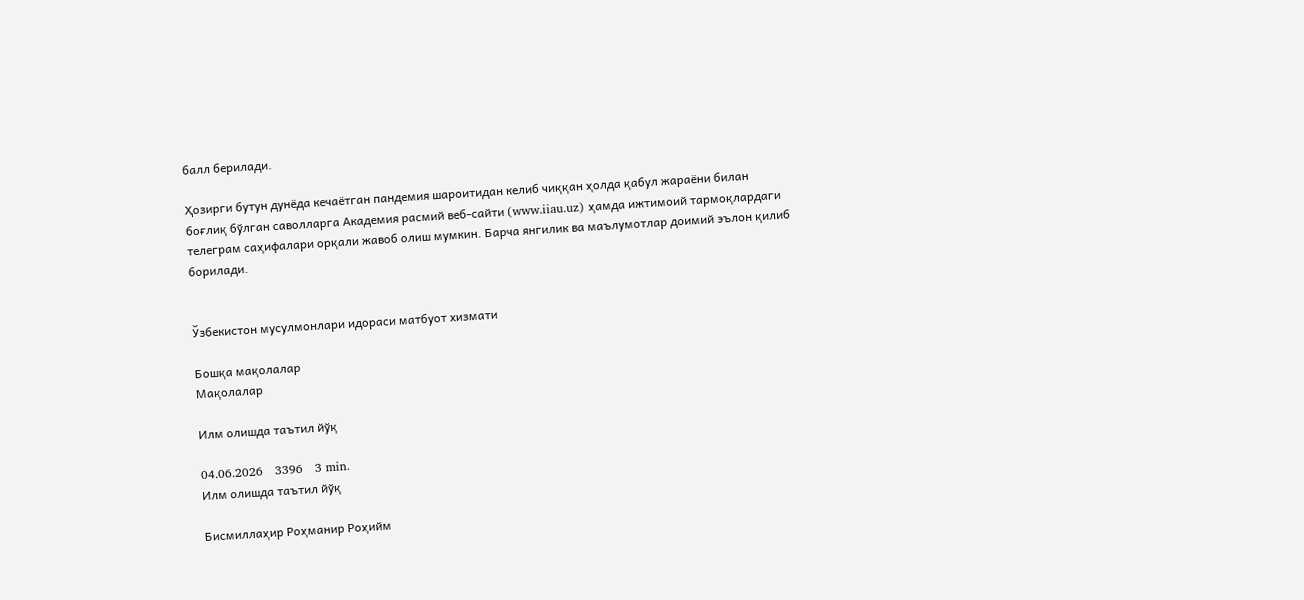балл берилади.

Ҳозирги бутун дунёда кечаётган пандемия шароитидан келиб чиққан ҳолда қабул жараёни билан боғлиқ бўлган саволларга Академия расмий веб-сайти (www.iiau.uz) ҳамда ижтимоий тармоқлардаги телеграм саҳифалари орқали жавоб олиш мумкин. Барча янгилик ва маълумотлар доимий эълон қилиб борилади.


Ўзбекистон мусулмонлари идораси матбуот хизмати

Бошқа мақолалар
Мақолалар

Илм олишда таътил йўқ

04.06.2026   3396   3 min.
Илм олишда таътил йўқ

Бисмиллаҳир Роҳманир Роҳийм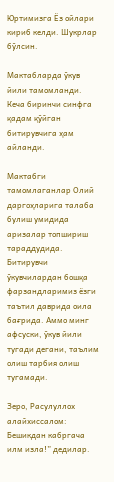Юртимизга Ёз ойлари кириб келди. Шукрлар бўлсин.

Мактабларда ўкув йили тамомланди. Кеча биринчи синфга қадам қўйган битирувчига ҳам айланди.

Мактабги тамомлаганлар Олий даргоҳларига талаба булиш умидида аризалар топшириш тараддудида.
Битирувчи ўкувчилардан бошқа фарзандларимиз ёзги таътил даврида оила бағрида. Аммо минг афсуски, ўкув йили тугади дегани, таълим олиш тарбия олиш тугамади.

Зеро, Расулуллох алайхиссалом: Бешикдан кабргача илм изла!” дедилар.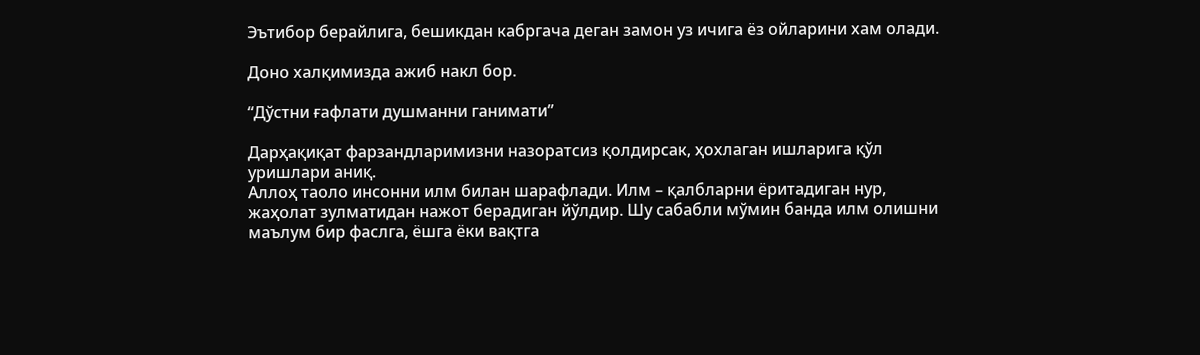Эътибор берайлига, бешикдан кабргача деган замон уз ичига ёз ойларини хам олади.

Доно халқимизда ажиб накл бор.

“Дўстни ғафлати душманни ганимати”

Дарҳақиқат фарзандларимизни назоратсиз қолдирсак, ҳохлаган ишларига қўл уришлари аниқ.
Аллоҳ таоло инсонни илм билан шарафлади. Илм – қалбларни ёритадиган нур, жаҳолат зулматидан нажот берадиган йўлдир. Шу сабабли мўмин банда илм олишни маълум бир фаслга, ёшга ёки вақтга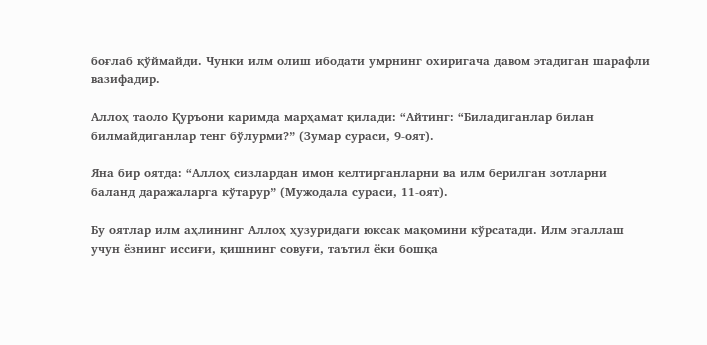боғлаб қўймайди. Чунки илм олиш ибодати умрнинг охиригача давом этадиган шарафли вазифадир.

Аллоҳ таоло Қуръони каримда марҳамат қилади: “Айтинг: “Биладиганлар билан билмайдиганлар тенг бўлурми?” (Зумар сураси, 9-оят).

Яна бир оятда: “Аллоҳ сизлардан имон келтирганларни ва илм берилган зотларни баланд даражаларга кўтарур” (Мужодала сураси, 11-оят).

Бу оятлар илм аҳлининг Аллоҳ ҳузуридаги юксак мақомини кўрсатади. Илм эгаллаш учун ёзнинг иссиғи, қишнинг совуғи, таътил ёки бошқа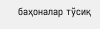баҳоналар тўсиқ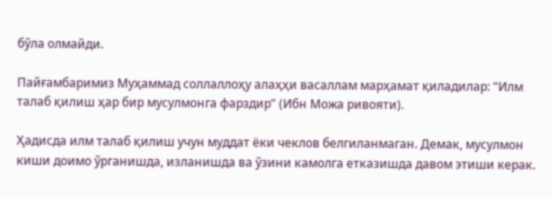бўла олмайди.

Пайғамбаримиз Муҳаммад соллаллоҳу алаҳҳи васаллам марҳамат қиладилар: “Илм талаб қилиш ҳар бир мусулмонга фарздир” (Ибн Можа ривояти).

Ҳадисда илм талаб қилиш учун муддат ёки чеклов белгиланмаган. Демак, мусулмон киши доимо ўрганишда, изланишда ва ўзини камолга етказишда давом этиши керак.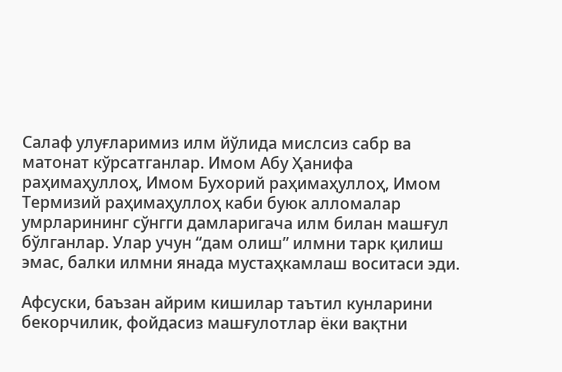Салаф улуғларимиз илм йўлида мислсиз сабр ва матонат кўрсатганлар. Имом Абу Ҳанифа раҳимаҳуллоҳ, Имом Бухорий раҳимаҳуллоҳ, Имом Термизий раҳимаҳуллоҳ каби буюк алломалар умрларининг сўнгги дамларигача илм билан машғул бўлганлар. Улар учун “дам олиш” илмни тарк қилиш эмас, балки илмни янада мустаҳкамлаш воситаси эди.

Афсуски, баъзан айрим кишилар таътил кунларини бекорчилик, фойдасиз машғулотлар ёки вақтни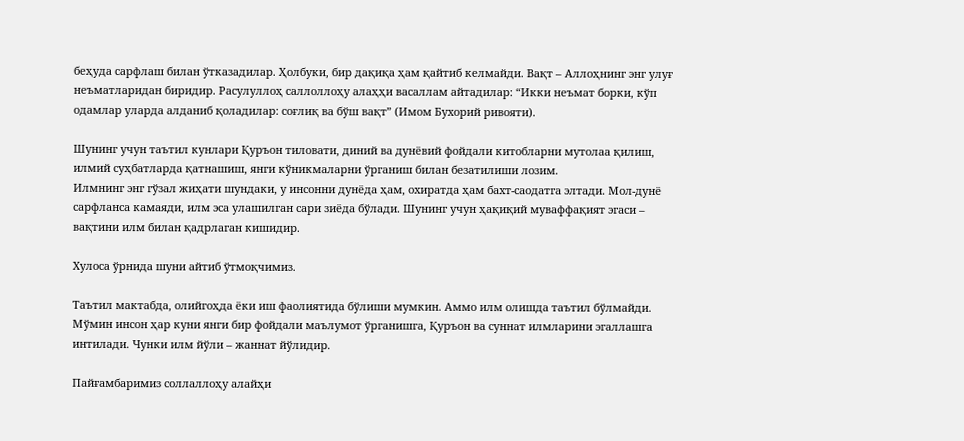беҳуда сарфлаш билан ўтказадилар. Ҳолбуки, бир дақиқа ҳам қайтиб келмайди. Вақт – Аллоҳнинг энг улуғ неъматларидан биридир. Расулуллоҳ саллоллоҳу алаҳҳи васаллам айтадилар: “Икки неъмат борки, кўп одамлар уларда алданиб қоладилар: соғлиқ ва бўш вақт” (Имом Бухорий ривояти).

Шунинг учун таътил кунлари Қуръон тиловати, диний ва дунёвий фойдали китобларни мутолаа қилиш, илмий суҳбатларда қатнашиш, янги кўникмаларни ўрганиш билан безатилиши лозим.
Илмнинг энг гўзал жиҳати шундаки, у инсонни дунёда ҳам, охиратда ҳам бахт-саодатга элтади. Мол-дунё сарфланса камаяди, илм эса улашилган сари зиёда бўлади. Шунинг учун ҳақиқий муваффақият эгаси – вақтини илм билан қадрлаган кишидир.

Хулоса ўрнида шуни айтиб ўтмоқчимиз.

Таътил мактабда, олийгоҳда ёки иш фаолиятида бўлиши мумкин. Аммо илм олишда таътил бўлмайди. Мўмин инсон ҳар куни янги бир фойдали маълумот ўрганишга, Қуръон ва суннат илмларини эгаллашга интилади. Чунки илм йўли – жаннат йўлидир.

Пайғамбаримиз соллаллоҳу алайҳи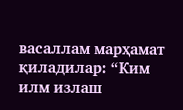васаллам марҳамат қиладилар: “Ким илм излаш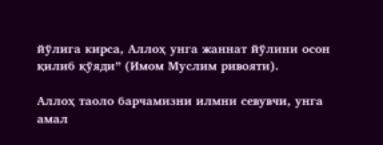йўлига кирса, Аллоҳ унга жаннат йўлини осон қилиб қўяди” (Имом Муслим ривояти).

Аллоҳ таоло барчамизни илмни севувчи, унга амал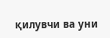қилувчи ва уни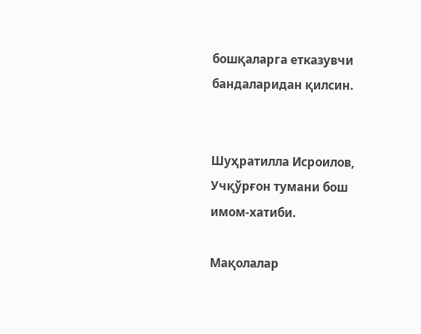бошқаларга етказувчи бандаларидан қилсин.


Шуҳратилла Исроилов,
Учқўрғон тумани бош имом-хатиби.

Мақолалар